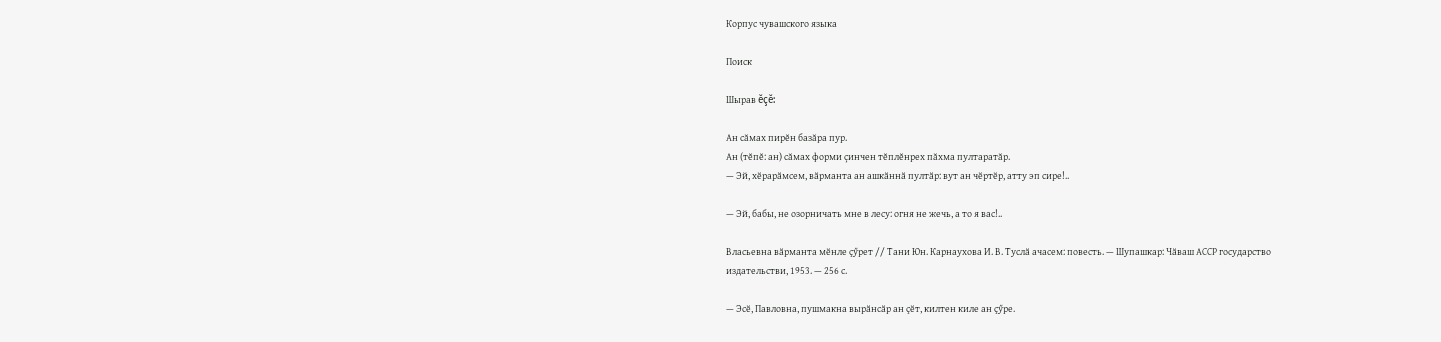Корпус чувашского языка

Поиск

Шырав ĕçĕ:

Ан сăмах пирĕн базăра пур.
Ан (тĕпĕ: ан) сăмах форми çинчен тĕплĕнрех пăхма пултаратăр.
— Эй, хӗрарӑмсем, вӑрманта ан ашкӑннӑ пултӑр: вут ан чӗртӗр, атту эп сире!..

— Эй, бабы, не озорничать мне в лесу: огня не жечь, а то я вас!..

Власьевна вӑрманта мӗнле ҫӳрет // Тани Юн. Карнаухова И. В. Туслӑ ачасем: повесть. — Шупашкар: Чӑваш АССР государство издательстви, 1953. — 256 с.

— Эсӗ, Павловна, пушмакна вырӑнсӑр ан ҫӗт, килтен киле ан ҫӳре.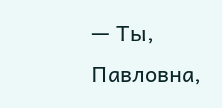— Ты, Павловна,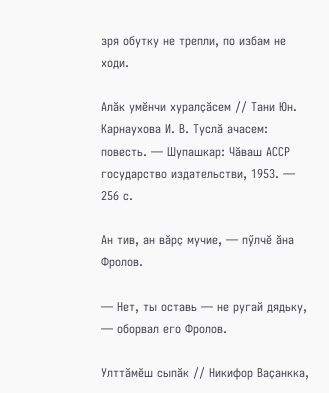зря обутку не трепли, по избам не ходи.

Алӑк умӗнчи хуралҫӑсем // Тани Юн. Карнаухова И. В. Туслӑ ачасем: повесть. — Шупашкар: Чӑваш АССР государство издательстви, 1953. — 256 с.

Ан тив, ан вӑрҫ мучие, — пӳлчӗ ӑна Фролов.

— Нет, ты оставь — не ругай дядьку, — оборвал его Фролов.

Улттӑмӗш сыпӑк // Никифор Ваҫанкка,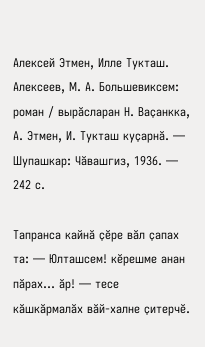Алексей Этмен, Илле Тукташ. Алексеев, М. А. Большевиксем: роман / вырӑсларан Н. Ваҫанкка, А. Этмен, И. Тукташ куҫарнӑ. — Шупашкар: Чӑвашгиз, 1936. — 242 с.

Тапранса кайнӑ ҫӗре вӑл ҫапах та: — Юлташсем! кӗрешме анан пӑрах… ӑр! — тесе кӑшкӑрмалӑх вӑй-халне ҫитерчӗ.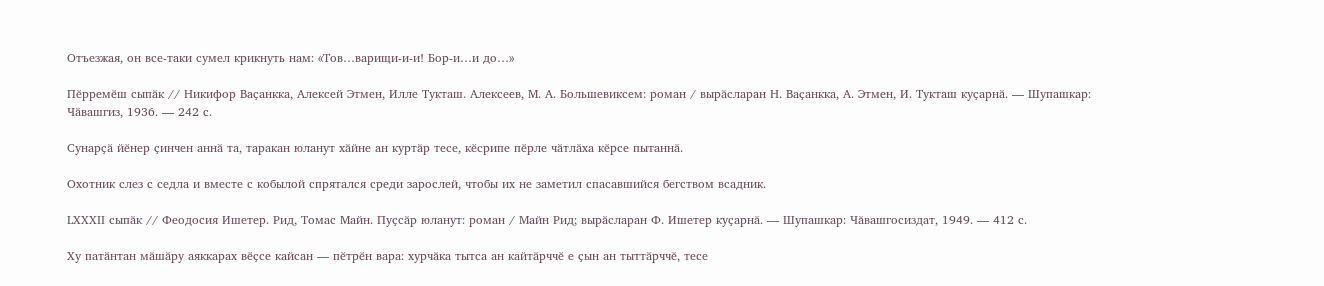Отъезжая, он все-таки сумел крикнуть нам: «Тов…варищи-и-и! Бор-и…и до…»

Пӗрремӗш сыпӑк // Никифор Ваҫанкка, Алексей Этмен, Илле Тукташ. Алексеев, М. А. Большевиксем: роман / вырӑсларан Н. Ваҫанкка, А. Этмен, И. Тукташ куҫарнӑ. — Шупашкар: Чӑвашгиз, 1936. — 242 с.

Сунарҫӑ йӗнер ҫинчен аннӑ та, таракан юланут хӑйне ан куртӑр тесе, кӗсрипе пӗрле чӑтлӑха кӗрсе пытаннӑ.

Охотник слез с седла и вместе с кобылой спрятался среди зарослей, чтобы их не заметил спасавшийся бегством всадник.

LХХХII сыпӑк // Феодосия Ишетер. Рид, Томас Майн. Пуҫсӑр юланут: роман / Майн Рид; вырӑсларан Ф. Ишетер куҫарнӑ. — Шупашкар: Чӑвашгосиздат, 1949. — 412 с.

Ху патӑнтан мӑшӑру аяккарах вӗҫсе кайсан — пӗтрӗн вара: хурчӑка тытса ан кайтӑрччӗ е ҫын ан тыттӑрччӗ, тесе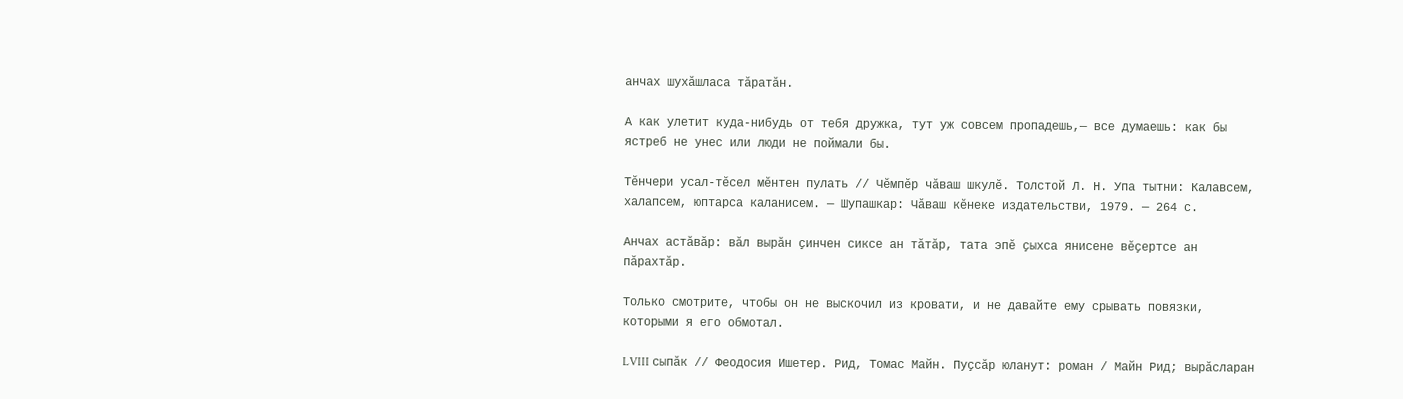анчах шухӑшласа тӑратӑн.

А как улетит куда-нибудь от тебя дружка, тут уж совсем пропадешь,— все думаешь: как бы ястреб не унес или люди не поймали бы.

Тӗнчери усал-тӗсел мӗнтен пулать // Чӗмпӗр чӑваш шкулӗ. Толстой Л. Н. Упа тытни: Калавсем, халапсем, юптарса каланисем. — Шупашкар: Чӑваш кӗнеке издательстви, 1979. — 264 с.

Анчах астӑвӑр: вӑл вырӑн ҫинчен сиксе ан тӑтӑр, тата эпӗ ҫыхса янисене вӗҫертсе ан пӑрахтӑр.

Только смотрите, чтобы он не выскочил из кровати, и не давайте ему срывать повязки, которыми я его обмотал.

LVIII сыпӑк // Феодосия Ишетер. Рид, Томас Майн. Пуҫсӑр юланут: роман / Майн Рид; вырӑсларан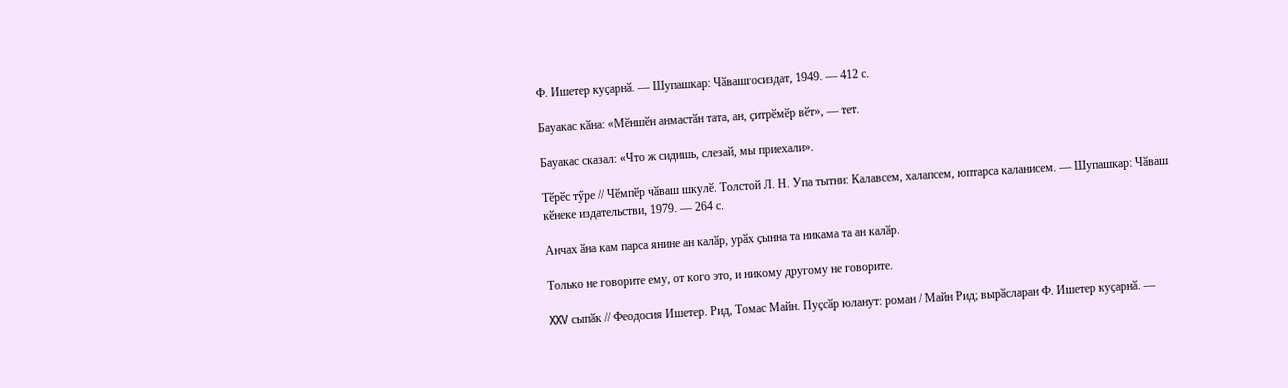Ф. Ишетер куҫарнӑ. — Шупашкар: Чӑвашгосиздат, 1949. — 412 с.

Бауакас кӑна: «Мӗншӗн анмастӑн тата, ан, ҫитрӗмӗр вӗт», — тет.

Бауакас сказал: «Что ж сидишь, слезай, мы приехали».

Тӗрӗс тӳре // Чӗмпӗр чӑваш шкулӗ. Толстой Л. Н. Упа тытни: Калавсем, халапсем, юптарса каланисем. — Шупашкар: Чӑваш кӗнеке издательстви, 1979. — 264 с.

Анчах ӑна кам парса янине ан калӑр, урӑх ҫынна та никама та ан калӑр.

Только не говорите ему, от кого это, и никому другому не говорите.

XXV сыпӑк // Феодосия Ишетер. Рид, Томас Майн. Пуҫсӑр юланут: роман / Майн Рид; вырӑсларан Ф. Ишетер куҫарнӑ. —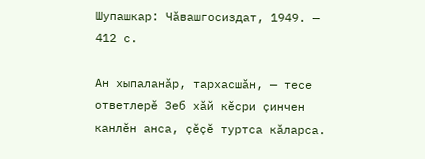Шупашкар: Чӑвашгосиздат, 1949. — 412 с.

Ан хыпаланӑр, тархасшӑн, — тесе ответлерӗ Зеб хӑй кӗсри ҫинчен канлӗн анса, ҫӗҫӗ туртса кӑларса.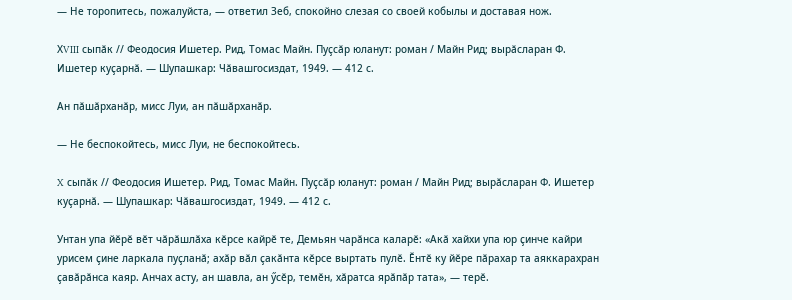— Не торопитесь, пожалуйста, — ответил Зеб, спокойно слезая со своей кобылы и доставая нож.

ХVIII сыпӑк // Феодосия Ишетер. Рид, Томас Майн. Пуҫсӑр юланут: роман / Майн Рид; вырӑсларан Ф. Ишетер куҫарнӑ. — Шупашкар: Чӑвашгосиздат, 1949. — 412 с.

Ан пӑшӑрханӑр, мисс Луи, ан пӑшӑрханӑр.

— Не беспокойтесь, мисс Луи, не беспокойтесь.

X сыпӑк // Феодосия Ишетер. Рид, Томас Майн. Пуҫсӑр юланут: роман / Майн Рид; вырӑсларан Ф. Ишетер куҫарнӑ. — Шупашкар: Чӑвашгосиздат, 1949. — 412 с.

Унтан упа йӗрӗ вӗт чӑрӑшлӑха кӗрсе кайрӗ те, Демьян чарӑнса каларӗ: «Акӑ хайхи упа юр ҫинче кайри урисем ҫине ларкала пуҫланӑ; ахӑр вӑл ҫакӑнта кӗрсе выртать пулӗ. Ӗнтӗ ку йӗре пӑрахар та аяккарахран ҫавӑрӑнса каяр. Анчах асту, ан шавла, ан ӳсӗр, темӗн, хӑратса ярӑпӑр тата», — терӗ.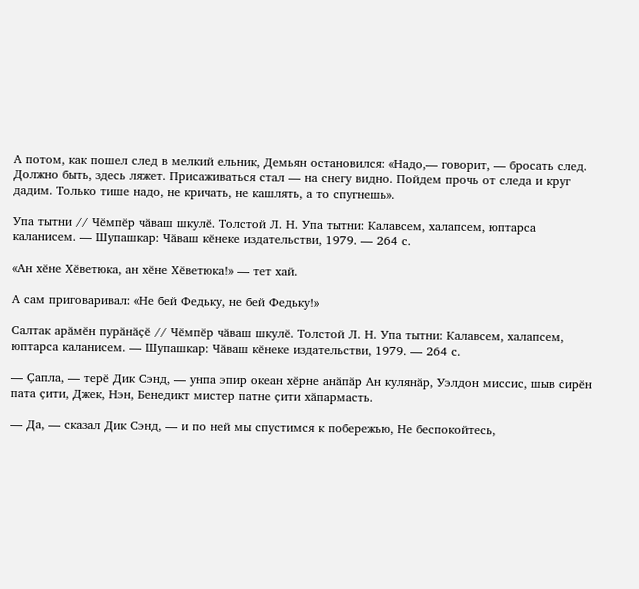А потом, как пошел след в мелкий ельник, Демьян остановился: «Надо,— говорит, — бросать след. Должно быть, здесь ляжет. Присаживаться стал — на снегу видно. Пойдем прочь от следа и круг дадим. Только тише надо, не кричать, не кашлять, а то спугнешь».

Упа тытни // Чӗмпӗр чӑваш шкулӗ. Толстой Л. Н. Упа тытни: Калавсем, халапсем, юптарса каланисем. — Шупашкар: Чӑваш кӗнеке издательстви, 1979. — 264 с.

«Ан хӗне Хӗветюка, ан хӗне Хӗветюка!» — тет хай.

А сам приговаривал: «Не бей Федьку, не бей Федьку!»

Салтак арӑмӗн пурӑнӑҫӗ // Чӗмпӗр чӑваш шкулӗ. Толстой Л. Н. Упа тытни: Калавсем, халапсем, юптарса каланисем. — Шупашкар: Чӑваш кӗнеке издательстви, 1979. — 264 с.

— Ҫапла, — терӗ Дик Сэнд, — унпа эпир океан хӗрне анӑпӑр Ан кулянӑр, Уэлдон миссис, шыв сирӗн пата ҫити, Джек, Нэн, Бенедикт мистер патне ҫити хӑпармасть.

— Да, — сказал Дик Сэнд, — и по ней мы спустимся к побережью, Не беспокойтесь,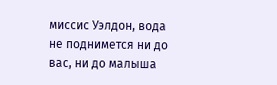миссис Уэлдон, вода не поднимется ни до вас, ни до малыша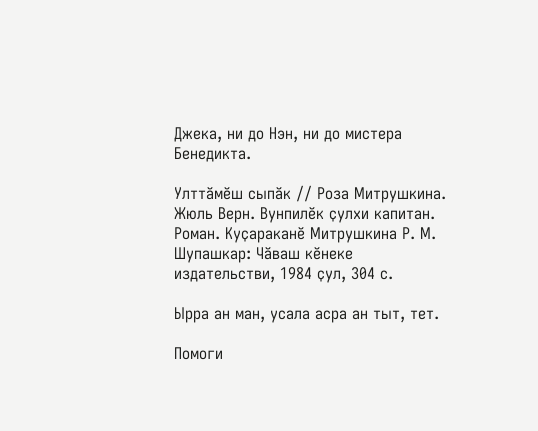Джека, ни до Нэн, ни до мистера Бенедикта.

Улттӑмӗш сыпӑк // Роза Митрушкина. Жюль Верн. Вунпилӗк ҫулхи капитан. Роман. Куҫараканӗ Митрушкина Р. М. Шупашкар: Чӑваш кӗнеке издательстви, 1984 ҫул, 304 с.

Ырра ан ман, усала асра ан тыт, тет.

Помоги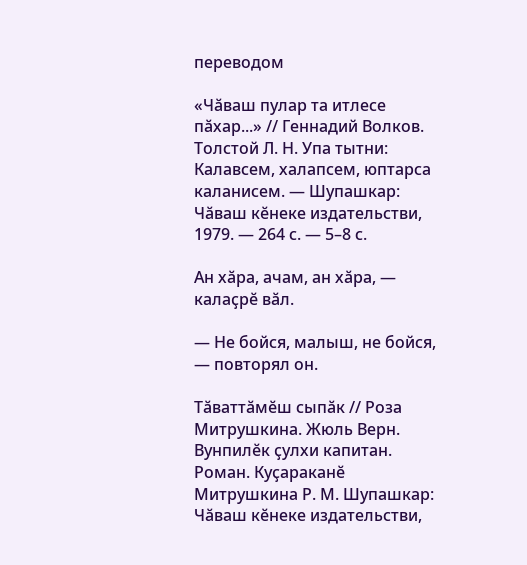переводом

«Чӑваш пулар та итлесе пӑхар...» // Геннадий Волков. Толстой Л. Н. Упа тытни: Калавсем, халапсем, юптарса каланисем. — Шупашкар: Чӑваш кӗнеке издательстви, 1979. — 264 с. — 5–8 с.

Ан хӑра, ачам, ан хӑра, — калаҫрӗ вӑл.

— Не бойся, малыш, не бойся, — повторял он.

Тӑваттӑмӗш сыпӑк // Роза Митрушкина. Жюль Верн. Вунпилӗк ҫулхи капитан. Роман. Куҫараканӗ Митрушкина Р. М. Шупашкар: Чӑваш кӗнеке издательстви,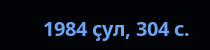1984 ҫул, 304 с.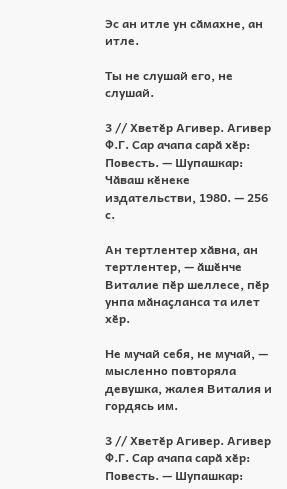Эс ан итле ун сӑмахне, ан итле.

Ты не слушай его, не слушай.

3 // Хветӗр Агивер. Агивер Ф.Г. Сар ачапа сарӑ хӗр: Повесть. — Шупашкар: Чӑваш кӗнеке издательстви, 1980. — 256 с.

Ан тертлентер хӑвна, ан тертлентер, — ӑшӗнче Виталие пӗр шеллесе, пӗр унпа мӑнаҫланса та илет хӗр.

Не мучай себя, не мучай, — мысленно повторяла девушка, жалея Виталия и гордясь им.

3 // Хветӗр Агивер. Агивер Ф.Г. Сар ачапа сарӑ хӗр: Повесть. — Шупашкар: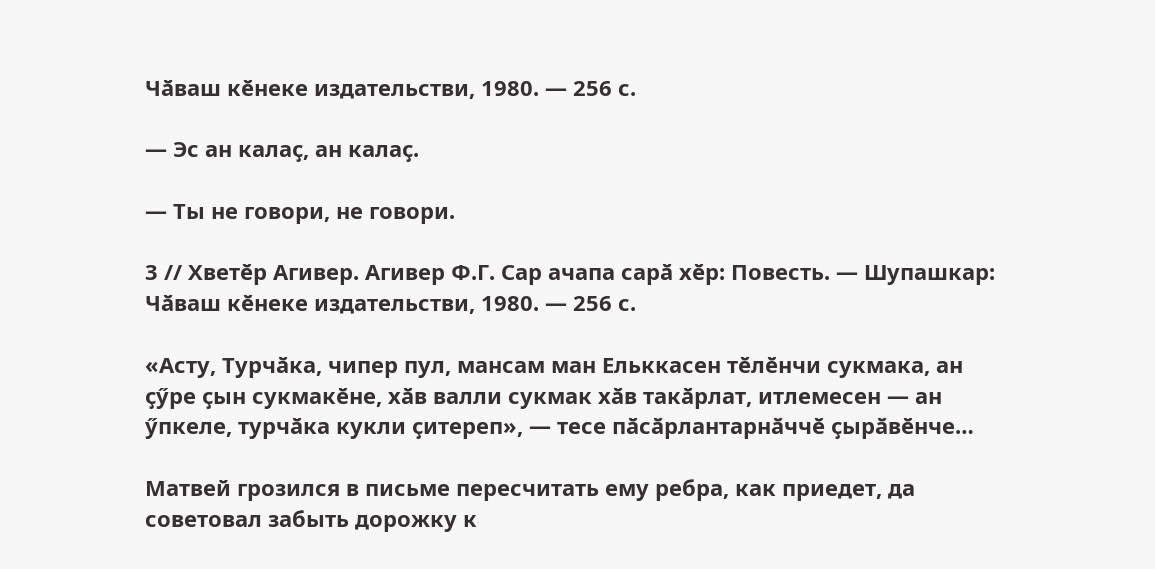Чӑваш кӗнеке издательстви, 1980. — 256 с.

— Эс ан калаҫ, ан калаҫ.

— Ты не говори, не говори.

3 // Хветӗр Агивер. Агивер Ф.Г. Сар ачапа сарӑ хӗр: Повесть. — Шупашкар: Чӑваш кӗнеке издательстви, 1980. — 256 с.

«Асту, Турчӑка, чипер пул, мансам ман Ельккасен тӗлӗнчи сукмака, ан ҫӳре ҫын сукмакӗне, хӑв валли сукмак хӑв такӑрлат, итлемесен — ан ӳпкеле, турчӑка кукли ҫитереп», — тесе пӑсӑрлантарнӑччӗ ҫырӑвӗнче…

Матвей грозился в письме пересчитать ему ребра, как приедет, да советовал забыть дорожку к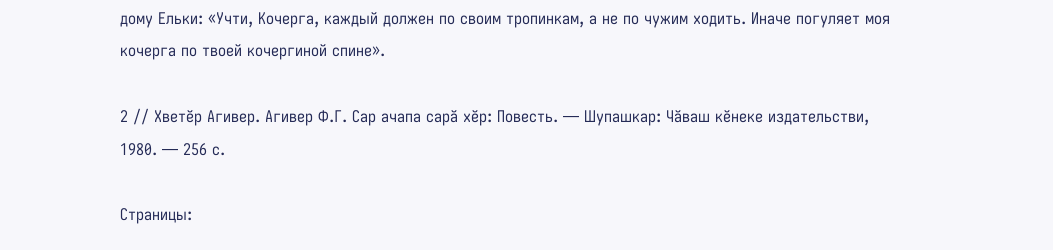дому Ельки: «Учти, Кочерга, каждый должен по своим тропинкам, а не по чужим ходить. Иначе погуляет моя кочерга по твоей кочергиной спине».

2 // Хветӗр Агивер. Агивер Ф.Г. Сар ачапа сарӑ хӗр: Повесть. — Шупашкар: Чӑваш кӗнеке издательстви, 1980. — 256 с.

Страницы: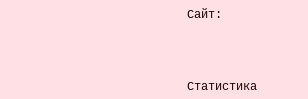Сайт:



Статистика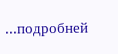...подробней